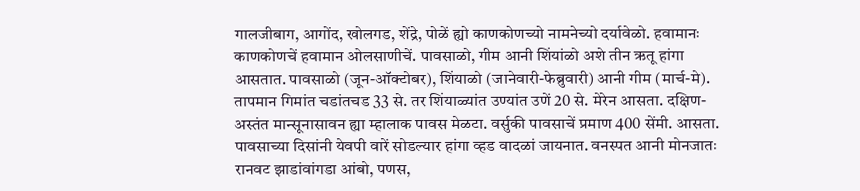गालजीबाग, आगोंद, खोलगड, शेंद्रे, पोळें ह्यो काणकोणच्यो नामनेच्यो दर्यावेळो. हवामानः काणकोणचें हवामान ओलसाणीचें. पावसाळो, गीम आनी शिंयांळो अशे तीन ऋतू हांगा आसतात. पावसाळो (जून-ऑक्टोबर), शिंयाळो (जानेवारी-फेब्रुवारी) आनी गीम (मार्च-मे). तापमान गिमांत चडांतचड 33 से. तर शिंयाळ्यांत उण्यांत उणें 20 से. मेरेन आसता. दक्षिण-अस्तंत मान्सूनासावन ह्या म्हालाक पावस मेळटा. वर्सुकी पावसाचें प्रमाण 400 सेंमी. आसता. पावसाच्या दिसांनी येवपी वारें सोडल्यार हांगा व्हड वादळां जायनात. वनस्पत आनी मोनजातः रानवट झाडांवांगडा आंबो, पणस,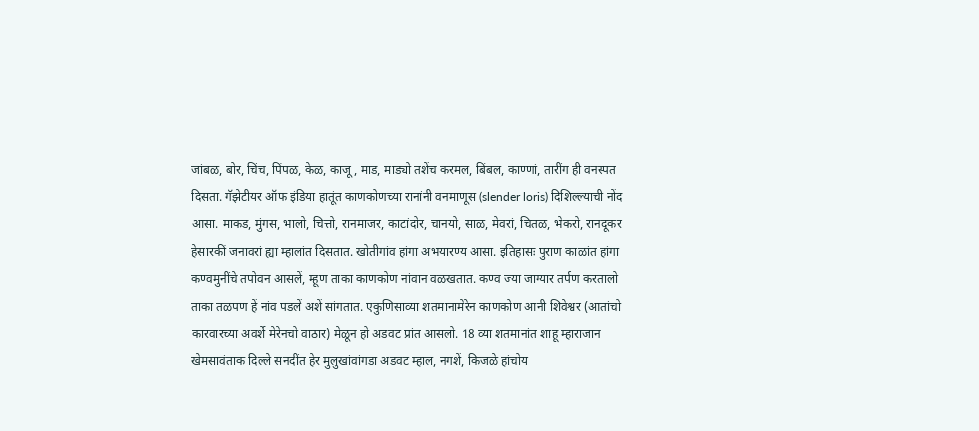जांबळ, बोर, चिंच, पिंपळ, केळ, काजू, माड, माड्यो तशेंच करमल, बिंबल, काण्णां, तारींग ही वनस्पत दिसता. गॅझेटीयर ऑफ इंडिया हातूंत काणकोणच्या रानांनी वनमाणूस (slender loris) दिशिल्ल्याची नोंद आसा. माकड, मुंगस, भालो, चित्तो, रानमाजर, काटांदोर, चानयो, साळ, मेवरां, चितळ, भेकरो, रानदूकर हेसारकीं जनावरां ह्या म्हालांत दिसतात. खोतीगांव हांगा अभयारण्य आसा. इतिहासः पुराण काळांत हांगा कण्वमुनींचे तपोवन आसलें, म्हूण ताका काणकोण नांवान वळखतात. कण्व ज्या जाग्यार तर्पण करतालो ताका तळपण हें नांव पडलें अशें सांगतात. एकुणिसाव्या शतमानामेरेन काणकोण आनी शिवेश्वर (आतांचो कारवारच्या अवर्शे मेरेनचो वाठार) मेळून हो अडवट प्रांत आसलो. 18 व्या शतमानांत शाहू म्हाराजान खेमसावंताक दिल्ले सनदींत हेर मुलुखांवांगडा अडवट म्हाल, नगशें, किजळे हांचोय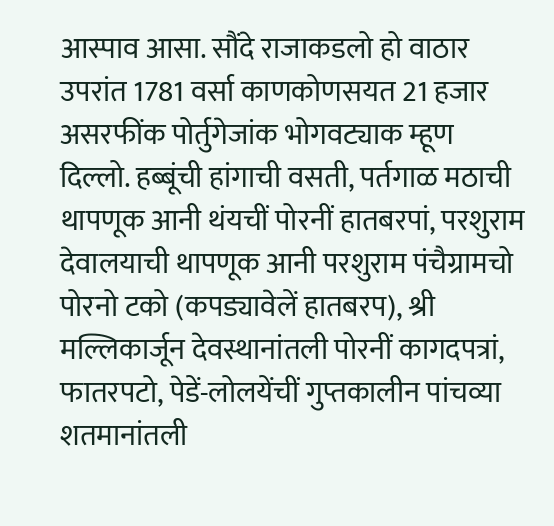आस्पाव आसा. सौंदे राजाकडलो हो वाठार उपरांत 1781 वर्सा काणकोणसयत 21 हजार असरफींक पोर्तुगेजांक भोगवट्याक म्हूण दिल्लो. हब्बूंची हांगाची वसती, पर्तगाळ मठाची थापणूक आनी थंयचीं पोरनीं हातबरपां, परशुराम देवालयाची थापणूक आनी परशुराम पंचैग्रामचो पोरनो टको (कपड्यावेलें हातबरप), श्री मल्लिकार्जून देवस्थानांतली पोरनीं कागदपत्रां, फातरपटो, पेडें-लोलयेंचीं गुप्तकालीन पांचव्या शतमानांतली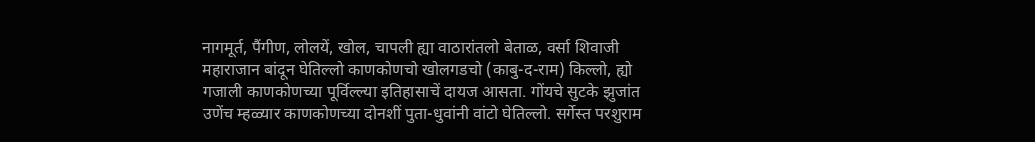नागमूर्त, पैंगीण, लोलयें, खोल, चापली ह्या वाठारांतलो बेताळ, वर्सा शिवाजी महाराजान बांदून घेतिल्लो काणकोणचो खोलगडचो (काबु-द-राम) किल्लो, ह्यो गजाली काणकोणच्या पूर्विल्ल्या इतिहासाचें दायज आसता. गोंयचे सुटके झुजांत उणेंच म्हळ्यार काणकोणच्या दोनशीं पुता-धुवांनी वांटो घेतिल्लो. सर्गेस्त परशुराम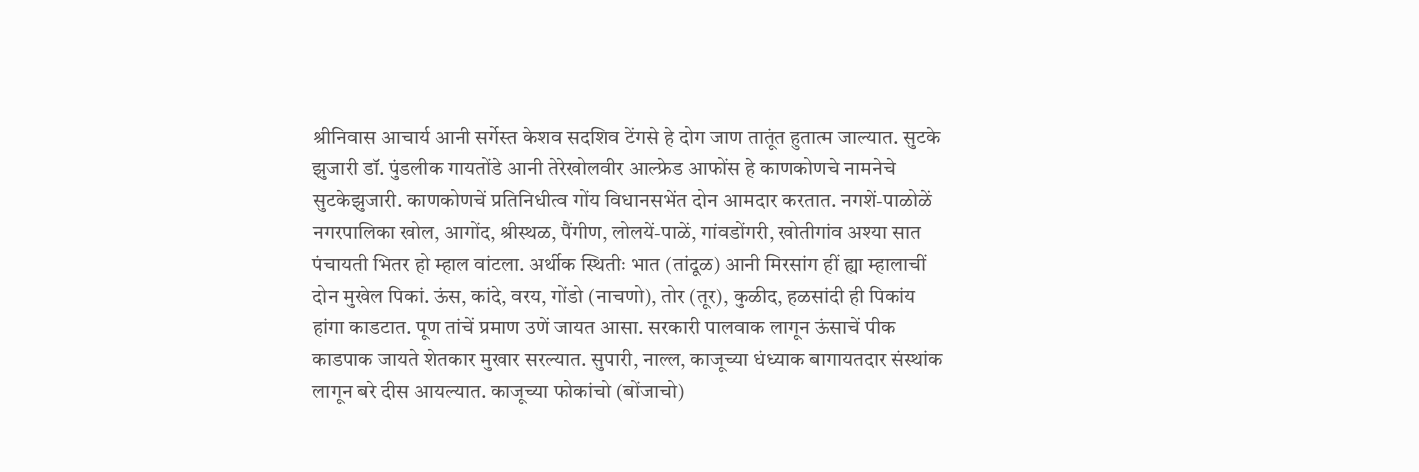श्रीनिवास आचार्य आनी सर्गेस्त केशव सदशिव टेंगसे हे दोग जाण तातूंत हुतात्म जाल्यात. सुटके झुजारी डॉ. पुंडलीक गायतोंडे आनी तेरेखोलवीर आल्फ्रेड आफोंस हे काणकोणचे नामनेचे सुटकेझुजारी. काणकोणचें प्रतिनिधीत्व गोंय विधानसभेंत दोन आमदार करतात. नगशें-पाळोळें नगरपालिका खोल, आगोंद, श्रीस्थळ, पैंगीण, लोलयें-पाळें, गांवडोंगरी, खोतीगांव अश्या सात पंचायती भितर हो म्हाल वांटला. अर्थीक स्थितीः भात (तांदूळ) आनी मिरसांग हीं ह्या म्हालाचीं दोन मुखेल पिकां. ऊंस, कांदे, वरय, गोंडो (नाचणो), तोर (तूर), कुळीद, हळसांदी ही पिकांय हांगा काडटात. पूण तांचें प्रमाण उणें जायत आसा. सरकारी पालवाक लागून ऊंसाचें पीक काडपाक जायते शेतकार मुखार सरल्यात. सुपारी, नाल्ल, काजूच्या धंध्याक बागायतदार संस्थांक लागून बरे दीस आयल्यात. काजूच्या फोकांचो (बोंजाचो)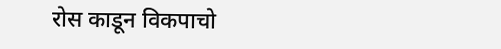रोस काडून विकपाचो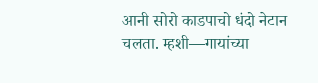आनी सोरो काडपाचो धंदो नेटान चलता. म्हशी—गायांच्या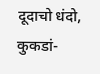दूदाचो धंदो, कुकडां-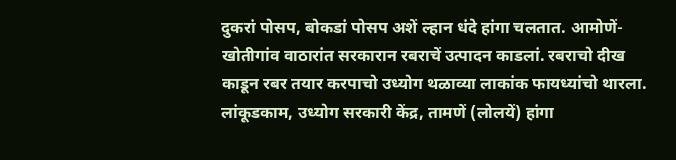दुकरां पोसप, बोकडां पोसप अशें ल्हान धंदे हांगा चलतात. आमोणें-खोतीगांव वाठारांत सरकारान रबराचें उत्पादन काडलां. रबराचो दीख काडून रबर तयार करपाचो उध्योग थळाव्या लाकांक फायध्यांचो थारला. लांकूडकाम, उध्योग सरकारी केंद्र, तामणें (लोलयें) हांगा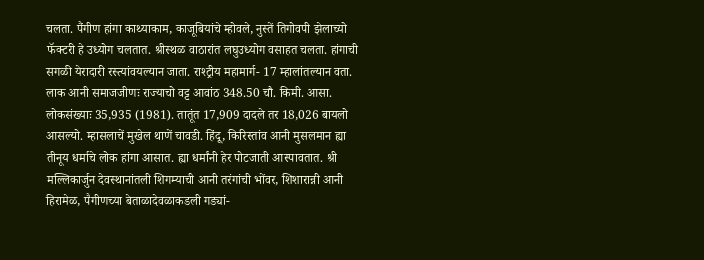चलता. पैंगीण हांगा काथ्याकाम, काजूबियांचे म्होवले, नुस्तें तिगोवपी झेलाच्यो फॅक्टरी हे उध्योग चलतात. श्रीस्थळ वाठारांत लघुउध्योग वसाहत चलता. हांगाची सगळी येरादारी रस्त्यांवयल्यान जाता. राश्ट्रीय महामार्ग- 17 म्हालांतल्यान वता. लाक आनी समाजजीणः राज्याचो वट्ट आवांठ 348.50 चौ. किमी. आसा. लोकसंख्याः 35,935 (1981). तातूंत 17,909 दादले तर 18,026 बायलो आसल्यो. म्हासलाचें मुखेल थाणें चावडी. हिंदू, किरिस्तांव आनी मुसलमान ह्या तीनूय धर्माचे लोक हांगा आसात. ह्या धर्मांनी हेर पोटजाती आस्पावतात. श्री मल्लिकार्जुन देवस्थानांतली शिगम्याची आनी तरंगांची भोंवर, शिशारान्नी आनी हिरामेळ, पैगीणच्या बेताळादेवळाकडली गड्यां-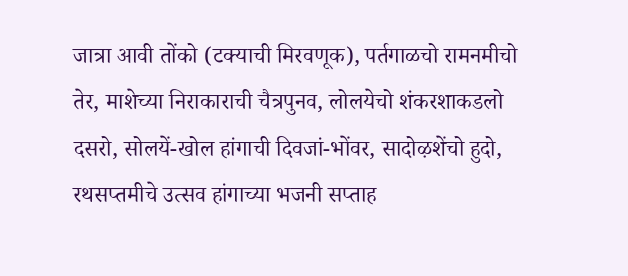जात्रा आवी तोंको (टक्याची मिरवणूक), पर्तगाळचो रामनमीचो तेर, माशेच्या निराकाराची चैत्रपुनव, लोलयेचो शंकरशाकडलो दसरो, सोलयें-खोल हांगाची दिवजां-भोंवर, सादोऴशेंचो हुदो, रथसप्तमीचे उत्सव हांगाच्या भजनी सप्ताह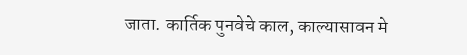जाता. कार्तिक पुनवेचे काल, काल्यासावन मे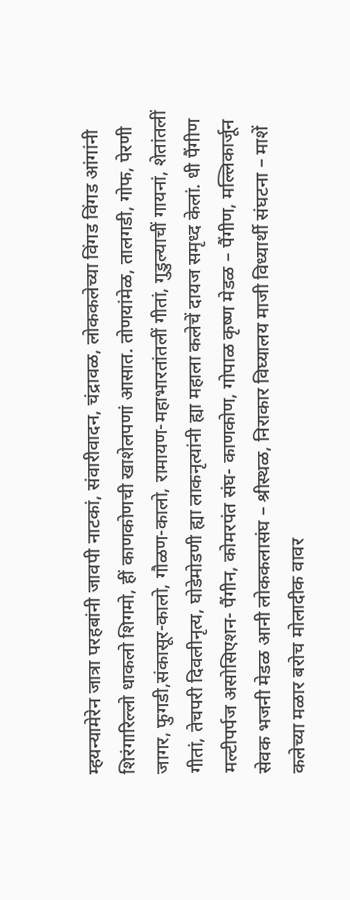म्हयन्यामेरेन जात्रा परहबांनी जावपी नाटकां, संवारीवादन, चंद्रावळ, लोककलेच्या विंगड विंगड आंगांनी शिरंगारिल्लो धाकलो शिगमो, हीं काणकोणची खाशेलपणां आसात. तोणयांमेळ, तालगडी, गोफ, पेरणी जागर, फुगडी,संकासूर-कालो, गौळण-कालो, रामायण-महाभारतांतलीं गीतां, गुडुल्याचीं गायनां, शेतांतलीं गीतां, तेचपरी दिवलीनृत्य, घोडेमोडणी ह्या लाकनृत्यांनी ह्या महाला कलेचें दायज समृध्द केलां. धी पैंगीण मल्टीपर्पज असोसिएशन- पैंगीन, कोमरपंत संघ- काणकोण, गोपाळ कृष्ण मेडळ – पैंगीण, मल्लिकार्जून सेवक भजनी मेडळ आनी लोककलासंघ – श्रीस्थळ, निराकार विघ्यालय माजी विध्यार्थी संघटना – माशें कलेच्या मळार बरोच मोलादीक वावर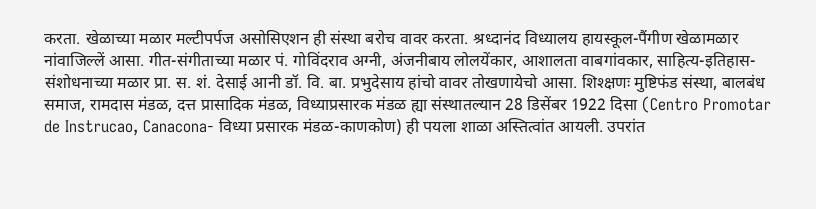करता. खेळाच्या मळार मल्टीपर्पज असोसिएशन ही संस्था बरोच वावर करता. श्रध्दानंद विध्यालय हायस्कूल-पैंगीण खेळामळार नांवाजिल्लें आसा. गीत-संगीताच्या मळार पं. गोविंदराव अग्नी, अंजनीबाय लोलयेंकार, आशालता वाबगांवकार, साहित्य-इतिहास-संशोधनाच्या मळार प्रा. स. शं. देसाई आनी डॉ. वि. बा. प्रभुदेसाय हांचो वावर तोखणायेचो आसा. शिश्क्षणः मुष्टिफंड संस्था, बालबंध समाज, रामदास मंडळ, दत्त प्रासादिक मंडळ, विध्याप्रसारक मंडळ ह्या संस्थातल्यान 28 डिसेंबर 1922 दिसा (Centro Promotar de Instrucao, Canacona- विध्या प्रसारक मंडळ-काणकोण) ही पयला शाळा अस्तित्वांत आयली. उपरांत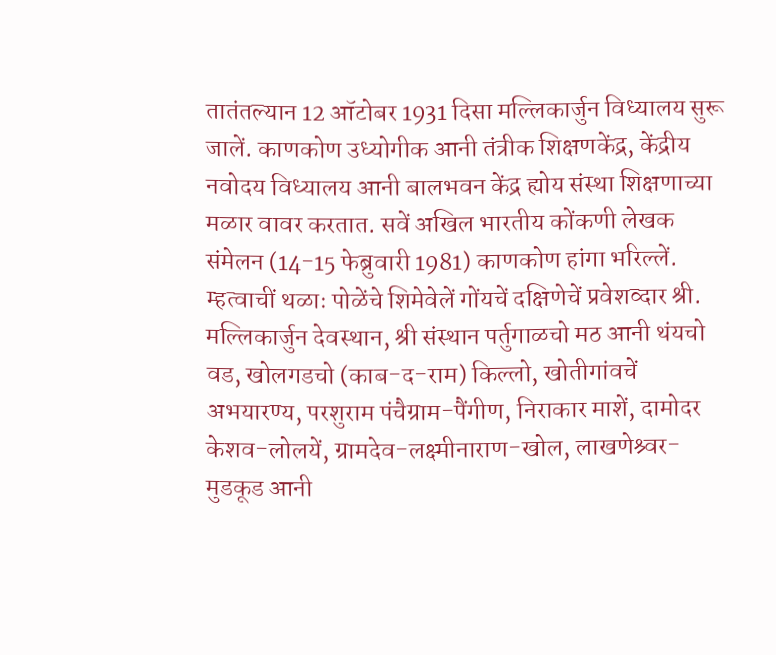तातंतल्यान 12 ऑटोबर 1931 दिसा मल्लिकार्जुन विध्यालय सुरू जालें. काणकोण उध्योगीक आनी तंत्रीक शिक्षणकेंद्र, केंद्रीय नवोदय विध्यालय आनी बालभवन केंद्र ह्योय संस्था शिक्षणाच्या मळार वावर करतात. सवें अखिल भारतीय कोंकणी लेखक संमेलन (14-15 फेब्रुवारी 1981) काणकोण हांगा भरिल्लें. म्हत्वाचीं थळाः पोळेंचे शिमेवेलें गोंयचें दक्षिणेचें प्रवेशव्दार श्री. मल्लिकार्जुन देवस्थान, श्री संस्थान पर्तुगाळचो मठ आनी थंयचो वड, खोलगडचो (काब-द-राम) किल्लो, खोतीगांवचें अभयारण्य, परशुराम पंचैग्राम-पैंगीण, निराकार माशें, दामोदर केशव-लोलयें, ग्रामदेव-लक्ष्मीनाराण-खोल, लाखणेश्र्वर-मुडकूड आनी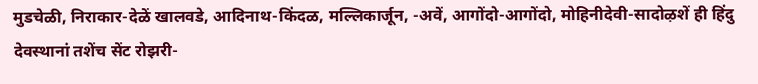मुडचेळी, निराकार-देळें खालवडे, आदिनाथ-किंदळ, मल्लिकार्जून, -अवें, आगोंदो-आगोंदो, मोहिनीदेवी-सादोऴशें ही हिंदु देवस्थानां तशेंच सेंट रोझरी-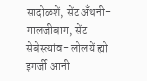सादोळशें, सेंट अँथनी-गालजीबाग, सेंट सेबेस्त्यांव- लोलयें ह्यो इगर्जी आनी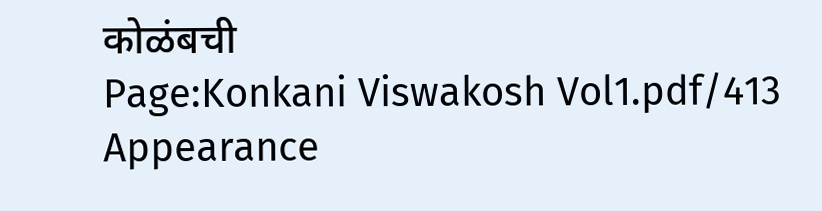कोळंबची
Page:Konkani Viswakosh Vol1.pdf/413
Appearance